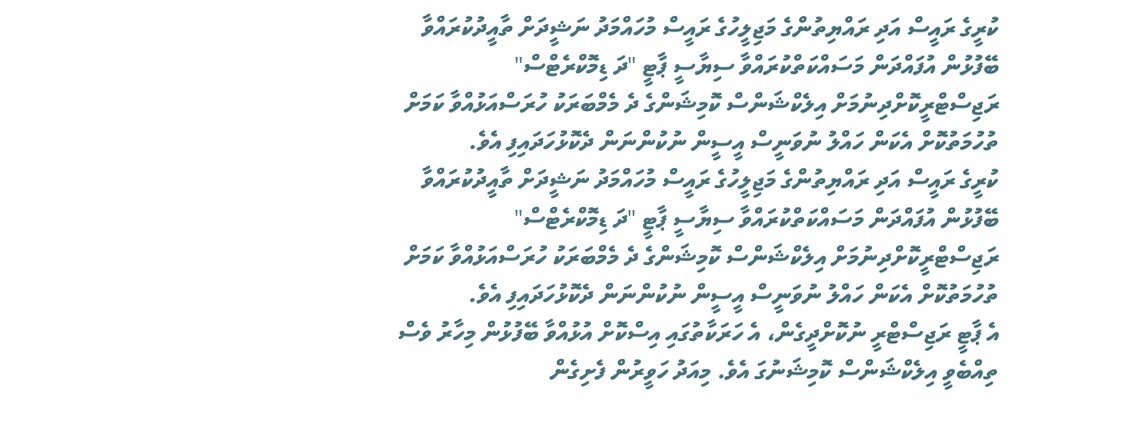ކުރީގެ ރައީސް އަދި ރައްޔިތުންގެ މަޖިލީހުގެ ރައީސް މުހައްމަދު ނަޝީދަށް ތާއީދުކުރައްވާ ބޭފުޅުން އުފައްދަން މަސައްކަތްކުރައްވާ ސިޔާސީ ޕާޓީ "ދަ ޑިމޮކްރެޓްސް" ރަޖިސްޓްރީކޮށްދިނުމަށް އިލެކްޝަންސް ކޮމިޝަންގެ ދެ މެމްބަރަކު ހުރަސްއަޅުއްވާ ކަމަށް ތުހުމަތުކޮށް އެކަން ހައްލު ނުވަނީސް އީސީން ނުކުންނަން ދެކޮޅުހަދައިފި އެވެ.
ކުރީގެ ރައީސް އަދި ރައްޔިތުންގެ މަޖިލީހުގެ ރައީސް މުހައްމަދު ނަޝީދަށް ތާއީދުކުރައްވާ ބޭފުޅުން އުފައްދަން މަސައްކަތްކުރައްވާ ސިޔާސީ ޕާޓީ "ދަ ޑިމޮކްރެޓްސް" ރަޖިސްޓްރީކޮށްދިނުމަށް އިލެކްޝަންސް ކޮމިޝަންގެ ދެ މެމްބަރަކު ހުރަސްއަޅުއްވާ ކަމަށް ތުހުމަތުކޮށް އެކަން ހައްލު ނުވަނީސް އީސީން ނުކުންނަން ދެކޮޅުހަދައިފި އެވެ.
އެ ޕާޓީ ރަޖިސްޓްރީ ނުކޮށްދީގެން، އެ ހަރަކާތުގައި އިސްކޮށް އުޅުއްވާ ބޭފުޅުން މިހާރު ވެސް ތިއްބެވީ އިލެކްޝަންސް ކޮމިޝަނުގަ އެވެ. މިއަދު ހަވީރުން ފެށިގެން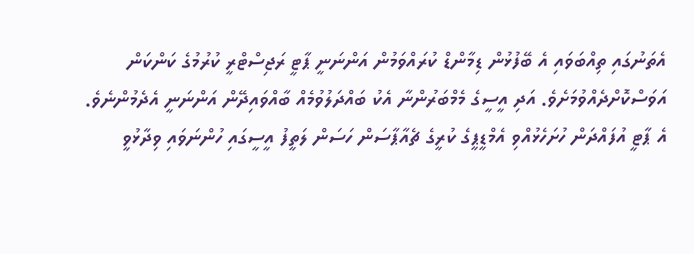އެތަނުގައި ތިއްބަވައި އެ ބޭފުޅުން ޑިމާންޑް ކުރައްވަމުން އަންނަނީ ޕާޓީ ރަޖިސްޓްރީ ކުރުމުގެ ކަންކަން އަވަސްކޮށްދެއްވުމަށެވެ. އަދި އީސީގެ މެމްބަރުންނާ އެކު ބައްދަލުވުމެއް ބާއްވައިދޭން އަންނަނީ އެދެމުންނެވެ.
އެ ޕާޓީ އުފައްދަން ހުށަހެޅުއްވި އެމްޑީޕީގެ ކުރީގެ ޗެއާޕާސަން ހަސަން ލަތީފު އީސީގައި ހުންނަވައި ވިދާޅުވީ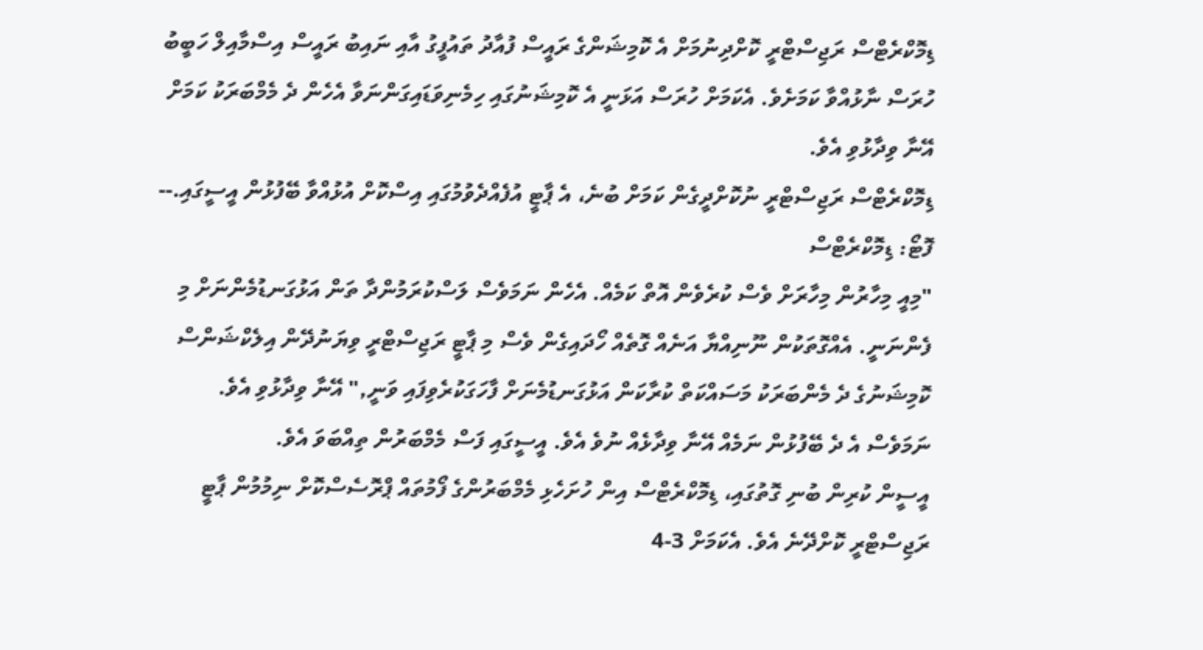ޑިމޮކްރެޓްސް ރަޖިސްޓްރީ ކޮށްދިނުމަށް އެ ކޮމިޝަންގެ ރައީސް ފުއާދު ތައުފީގު އާއި ނައިބު ރައީސް އިސްމާއިލް ހަބީބު ހުރަސް ނާޅުއްވާ ކަމަށެވެ. އެކަމަށް ހުރަސް އަޅަނީ އެ ކޮމިޝަނުގައި ހިމެނިވަޑައިގަންނަވާ އެހެން ދެ މެމްބަރަކު ކަމަށް އޭނާ ވިދާޅުވި އެވެ.
ޑިމޮކްރެޓްސް ރަޖިސްޓްރީ ނުކޮށްދީގެން ކަމަށް ބުނެ، އެ ޕާޓީ އުފެއްދެވުމުގައި އިސްކޮށް އުޅުއްވާ ބޭފުޅުން އީސީގައި.-- ފޮޓޯ: ޑިމޮކްރެޓްސް
"މިއީ މިހާރުން މިހާރަށް ވެސް ކުރެވެން އޮތް ކަމެއް. އެހެން ނަމަވެސް ލަސްކުރަމުންދާ ތަން އަޅުގަނޑުމެންނަށް މި ފެންނަނީ. އެއްގޮތަކުން ނޫނިއްޔާ އަނެއް ގޮތެއް ހޯދައިގެން ވެސް މި ޕާޓީ ރަޖިސްޓްރީ ވިޔަނުދޭން އިލެކްޝަންސް ކޮމިޝަނުގެ ދެ މެންބަރަކު މަސައްކަތް ކުރާކަން އަޅުގަނޑުމެނަށް ފާހަގަކުރެވިފައި ވަނީ," އޭނާ ވިދާޅުވި އެވެ.
ނަމަވެސް އެ ދެ ބޭފުޅުން ނަމެއް އޭނާ ވިދާޅެއް ނުވެ އެވެ. އީސީގައި ފަސް މެމްބަރުން ތިއްބަވަ އެވެ.
އީސީން ކުރިން ބުނި ގޮތުގައި، ޑިމޮކްރެޓްސް އިން ހުށަހެޅި މެމްބަރުންގެ ފޯމުތައް ޕްރޮސެސްކޮށް ނިމުމުން ޕާޓީ ރަޖިސްޓްރީ ކޮށްދޭނެ އެވެ. އެކަމަށް 3-4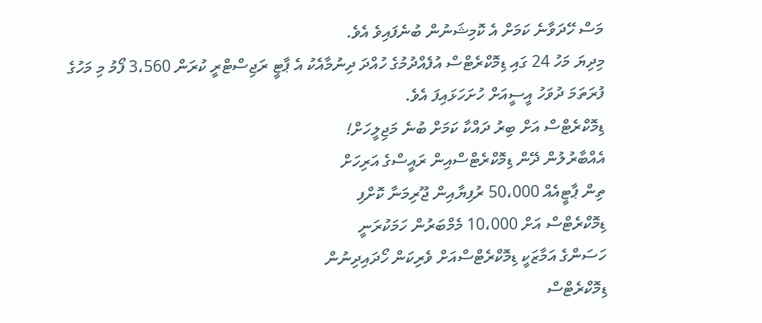މަސް ހޭދަވާނެ ކަމަށް އެ ކޮމިޝަނުން ބުނެފައިވެ އެވެ.
މިދިޔަ މަހު 24 ގައި ޑިމޮކްރެޓްސް އުފެއްދުމުގެ ހުއްދަ ދިނުމާއެކު އެ ޕާޓީ ރަޖިސްޓްރީ ކުރަން 3،560 ފޯމު މި މަހުގެ ފުރަތަމަ ދުވަހު އީސީއަށް ހުށަހަޅައިފަ އެވެ.
ޑިމޮކްރެޓްސް އަށް ބިރު ދައްކާ ކަމަށް ބުނެ މަޖިލީހަށް!
އެއްބާރުލުން ދޭން ޑިމޮކްރެޓްސްއިން ރައީސްގެ އަރިހަށް
ތިން ޕާޓީއެއް 50،000 ރުފިޔާއިން ޖޫރިމަނާ ކޮށްފި
ޑިމޮކްރެޓްސް އަށް 10،000 މެމްބަރުން ހަމަކުރަނީ
ހަސަންގެ އަމާޒަކީ ޑިމޮކްރެޓްސްއަށް ވެރިކަން ހޯދައިދިނުން
ޑިމޮކްރެޓްސް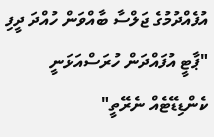އުފެއްދުމުގެ ޖަލްސާ ބާއްވަން ހުއްދަ ދީފި
"ޕާޓީ އުފައްދަން ހުރަސްއަޅަނީ ކެންޑިޑޭޓެއް ނެރޭތީ"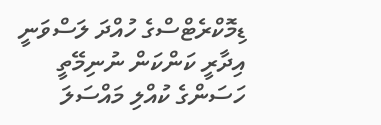ޑިމޮކްރެޓްސްގެ ހުއްދަ ލަސްވަނީ އިދާރީ ކަންކަން ނުނިމޭތީ
ހަސަންގެ ކުއްލި މައްސަލަ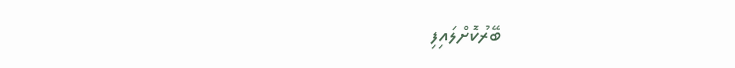ބޭރުކޮށްލައިފި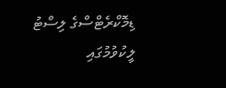ޑިމޮކްރެޓްސްގެ ލިސްޓު ލީކުވުމުގައި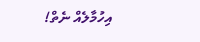އިހުމާލެއް ނެތް!